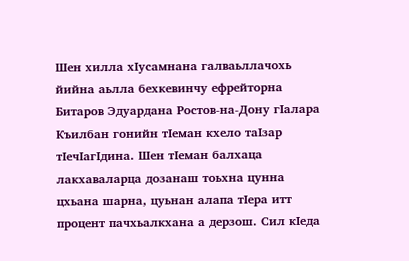Шен хилла хIусамнана галваьллачохь йийна аьлла бехкевинчу ефрейторна Битаров Эдуардана Ростов-на-Дону гIалара Къилбан гонийн тIеман кхело таIзар тIечIагIдина. Шен тIеман балхаца лакхаваларца дозанаш тоьхна цунна цхьана шарна, цуьнан алапа тIера итт процент пачхьалкхана а дерзош. Сил кIеда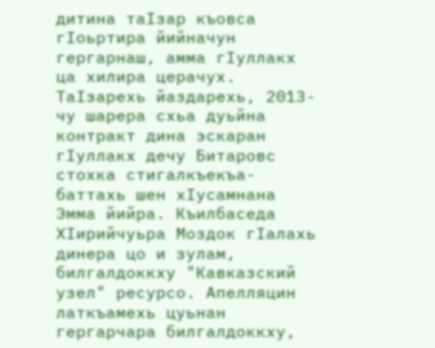дитина таIзар къовса гIоьртира йийначун гергарнаш, амма гIуллакх ца хилира церачух.
ТаIзарехь йаздарехь, 2013-чу шарера схьа дуьйна контракт дина эскаран гIуллакх дечу Битаровс стохка стигалкъекъа-баттахь шен хIусамнана Эмма йийра. Къилбаседа ХIирийчуьра Моздок гIалахь динера цо и зулам, билгалдоккху "Кавказский узел" ресурсо. Апелляцин латкъамехь цуьнан гергарчара билгалдоккху,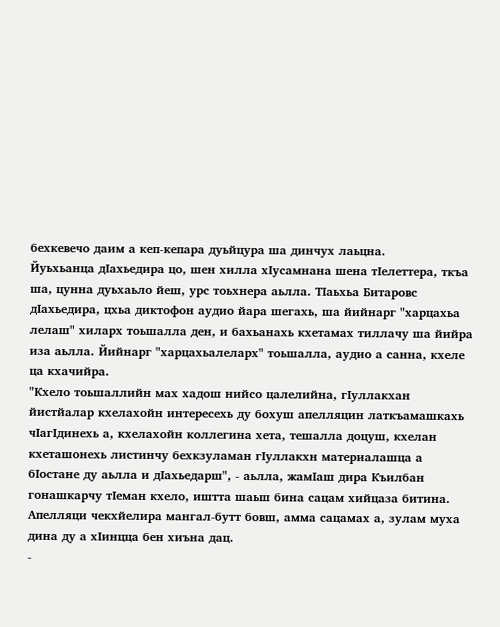бехкевечо даим а кеп-кепара дуьйцура ша динчух лаьцна.
Йуьхьанца дIахьедира цо, шен хилла хIусамнана шена тIелеттера, ткъа ша, цунна дуьхаьло йеш, урс тоьхнера аьлла. ТIаьхьа Битаровс дIахьедира, цхьа диктофон аудио йара шегахь, ша йийнарг "харцахьа лелаш" хиларх тоьшалла ден, и бахьанахь кхетамах тиллачу ша йийра иза аьлла. Йийнарг "харцахьалеларх" тоьшалла, аудио а санна, кхеле ца кхачийра.
"Кхело тоьшаллийн мах хадош нийсо цалелийна, гIуллакхан йистйалар кхелахойн интересехь ду бохуш апелляцин латкъамашкахь чIагIдинехь а, кхелахойн коллегина хета, тешалла доцуш, кхелан кхеташонехь листинчу бехкзуламан гIуллакхн материалашца а бIостане ду аьлла и дIахьедарш", - аьлла, жамIаш дира Къилбан гонашкарчу тIеман кхело, иштта шаьш бина сацам хийцаза битина.
Апелляци чекхйелира мангал-бутт бовш, амма сацамах а, зулам муха дина ду а хIинцца бен хиъна дац.
-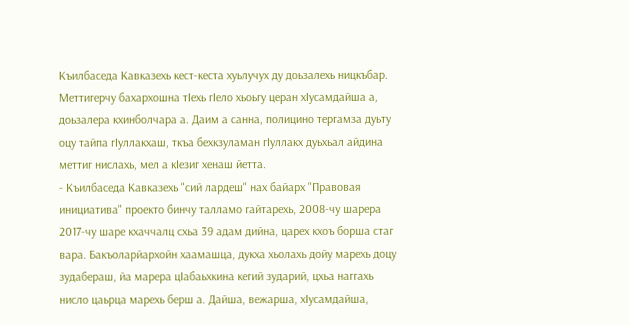Къилбаседа Кавказехь кест-кеста хуьлучух ду доьзалехь ницкъбар. Меттигерчу бахархошна тIехь гIело хьоьгу церан хIусамдайша а, доьзалера кхинболчара а. Даим а санна, полицино тергамза дуьту оцу тайпа гIуллакхаш, ткъа бехкзуламан гIуллакх дуьхьал айдина меттиг нислахь, мел а кIезиг хенаш йетта.
- Къилбаседа Кавказехь "сий лардеш" нах байарх "Правовая инициатива" проекто бинчу талламо гайтарехь, 2008-чу шарера 2017-чу шаре кхаччалц схьа 39 адам дийна, царех кхоъ борша стаг вара. Бакъоларйархойн хаамашца, дукха хьолахь дойу марехь доцу зудабераш, йа марера цIабаьхкина кегий зударий, цхьа наггахь нисло цаьрца марехь берш а. Дайша, вежарша, хIусамдайша,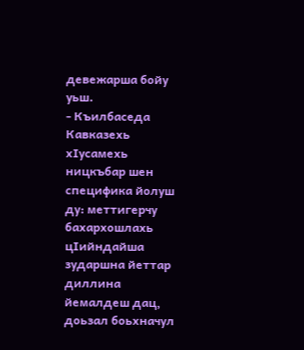девежарша бойу уьш.
- Къилбаседа Кавказехь хIусамехь ницкъбар шен специфика йолуш ду: меттигерчу бахархошлахь цIийндайша зударшна йеттар диллина йемалдеш дац, доьзал боьхначул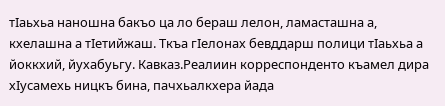тIаьхьа наношна бакъо ца ло бераш лелон, ламасташна а, кхелашна а тIетийжаш. Ткъа гIелонах бевддарш полици тIаьхьа а йоккхий, йухабуьгу. Кавказ.Реалиин корреспонденто къамел дира хIусамехь ницкъ бина, пачхьалкхера йада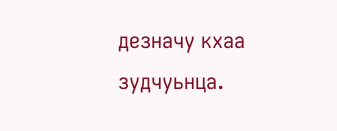дезначу кхаа зудчуьнца.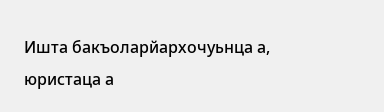Ишта бакъоларйархочуьнца а, юристаца а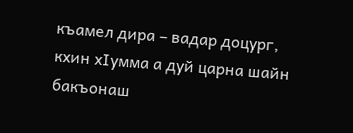къамел дира – вадар доцург, кхин хIумма а дуй царна шайн бакъонаш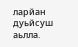ларйан дуьйсуш аьлла.